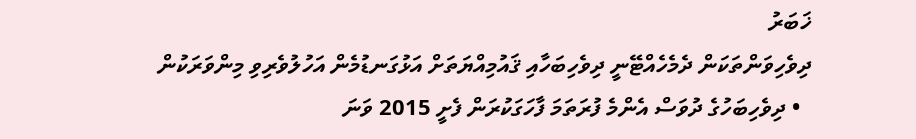ޚަބަރު
ދިވެހިވަންތަކަން ދެމެހެއްޓޭނީ ދިވެހިބަހާއި ޤައުމިއްޔަތަށް އަޅުގަނޑުމެން އަހުލުވެރިވި މިންވަރަކުން
  • ދިވެހިބަހުގެ ދުވަސް އެންމެ ފުރަތަމަ ފާހަގަކުރަން ފެށީ 2015 ވަނަ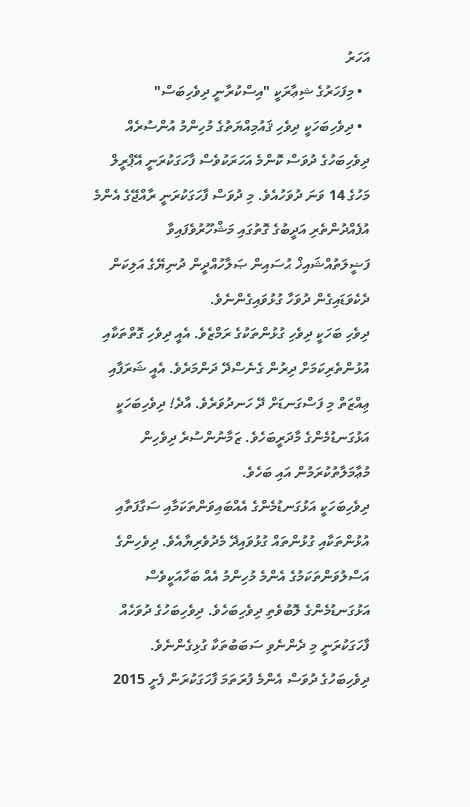އަހަރު
  • މިފަހަރުގެ ޝިޢާރަކީ "އިސްކުރާނީ ދިވެހިބަސް"
  • ދިވެހިބަހަކީ ދިވެހި ޤައުމިއްޔަތުގެ މުހިންމު އުންސުރެއް
ދިވެހިބަހުގެ ދުވަސް ކޮންމެ އަހަރަކުވެސް ފާހަގަކުރަނީ އޭޕްރީލް މަހުގެ 14 ވަނަ ދުވަހުއެވެ. މި ދުވަސް ފާހަގަކުރަނީ ރާއްޖޭގެ އެންމެ އުފެއްދުންތެރި އަދީބުގެ ގޮތުގައި މަޝްހޫރުވެފައިވާ ފަޟީލަތުއްޝައިޚް ޙުސައިން ޞަލާހުއްދީން ދުނިޔޭގެ އަލިކަން ދެކެވަޑައިގެން ދުވަހާ ގުޅުވައިގެންނެވެ.
ދިވެހި ބަހަކީ ދިވެހި ގުޅުންތަކުގެ ރަމްޒެވެ. އެއީ ދިވެހި ގޮތްތަކާއި އުޅުންތެރިކަމަށް ދިރުން ގެނެސްދޭ ދަންމަރެވެ. އެއީ ޝަރަފާއި ޢިއްޒަތް މި ފަސްގަނޑަށް ދޭ ހަނދުވަރެވެ. އާދެ! ދިވެހިބަހަކީ އަޅުގަނޑުމެންގެ މާދަރީބަހެވެ. ޒަމާނުންސުރެ ދިވެހިން މުޢާމަލާތުކުރަމުން އައި ބަހެވެ.
ދިވެހިބަހަކީ އަޅުގަނޑުމެންގެ އެއްބައިވަންތަކަމާއި ސަގާފަތާއި އުޅުންތަކާއި ގުޅުންތައް ގުޅުވައިދޭ މެދުވެރިޔާއެވެ. ދިވެހިންގެ އަސްލުވަންތަކަމުގެ އެންމެ މުހިންމު އެއް ބަހާއަކީވެސް އަޅުގަނޑުމެންގެ ލޮބުވެތި ދިވެހިބަހެވެ. ދިވެހިބަހުގެ ދުވަހެއް ފާހަގަކުރަނީ މި ދެންނެވި ސަބަބުތަކާ ގުޅިގެންނެވެ.
ދިވެހިބަހުގެ ދުވަސް އެންމެ ފުރަތަމަ ފާހަގަކުރަން ފެށީ 2015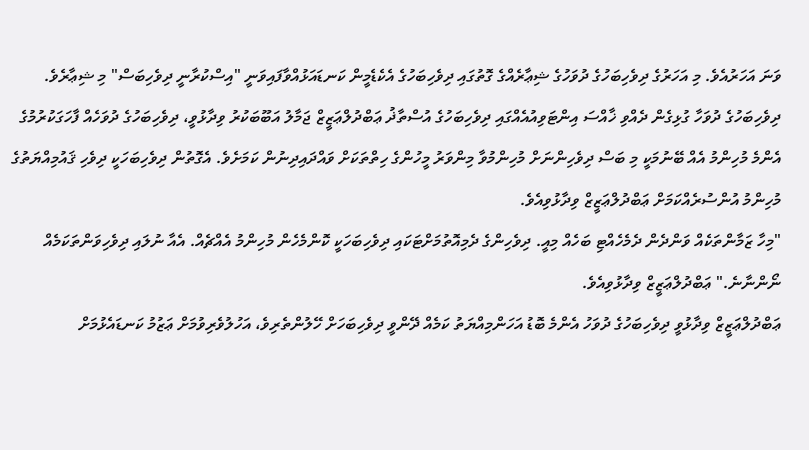ވަނަ އަހަރުއެވެ. މި އަހަރުގެ ދިވެހިބަހުގެ ދުވަހުގެ ޝިޢާރެއްގެ ގޮތުގައި ދިވެހިބަހުގެ އެކެޑެމީން ކަނޑައަޅުއްވާފައިވަނީ "އިސްކުރާނީ ދިވެހިބަސް" މި ޝިޢާރެވެ.
ދިވެހިބަހުގެ ދުވަހާ ގުޅިގެން ދެއްވި ޚާއްސަ އިންޓަވިއުއެއްގައި ދިވެހިބަހުގެ އުސްތާޛު ޢަބްދުލްޢަޒީޒް ޖަމާލު އަބޫބަކުރު ވިދާޅުވީ، ދިވެހިބަހުގެ ދުވަހެއް ފާހަގަކުރުމުގެ އެންމެ މުހިންމު އެއް ބޭނުމަކީ މި ބަސް ދިވެހިންނަށް މުހިންމުވާ މިންވަރު މީހުންގެ ހިތްތަކަށް ވައްދައިދިނުން ކަމަށެވެ. އެގޮތުން ދިވެހިބަހަކީ ދިވެހި ޤައުމިއްޔަތުގެ މުހިންމު އުންސުރެއްކަމަށް ޢަބްދުލްޢަޒީޒް ވިދާޅުވިއެވެ.
"މިހާ ޒަމާންތަކެއް ވަންދެން ދެމެހެއްޓި ބަހެއް މިއީ. ދިވެހިންގެ ދެމިއޮތުމަށްޓަކައި ދިވެހިބަހަކީ ކޮންމެހެން މުހިންމު އެއްޗެއް. އެއާ ނުލައި ދިވެހިވަންތަކަމެއް ނޯންނާނެ." ޢަބްދުލްޢަޒީޒް ވިދާޅުވިއެވެ.
ޢަބްދުލްޢަޒީޒް ވިދާޅުވީ ދިވެހިބަހުގެ ދުވަހު އެންމެ ބޮޑު އަހަންމިއްޔަތު ކަމެއް ދޭންވީ ދިވެހިބަހަށް ހޭލުންތެރިވެ، އަހުލުވެރިވުމަށް ޢަޒުމު ކަނޑައެޅުމަށް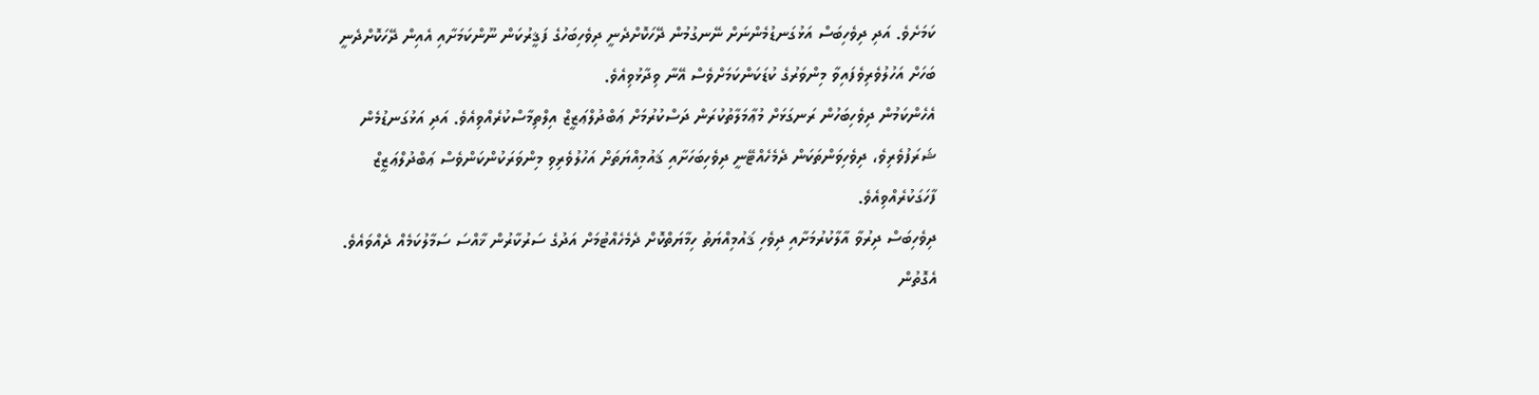ކަމަށެވެ. އަދި ދިވެހިބަސް އަޅުގަނޑުމެންނަށް ނޭނގުމުން ދޭހަކޮށްދެނީ ދިވެހިބަހުގެ ފަޤީރުކަން ނޫންކަމަށާއި އެއިން ދޭހަކޮށްދެނީ ބަހަށް އަހުލުވެރިވެފައިވާ މިންވަރުގެ ކުޑަކަންކަމަށްވެސް އޭނާ ވިދާޅުވިއެވެ.
އެހެންކަމުން ދިވެހިބަހުން ރަނގަޅަށް މުޢާމަލާތުކުރަން ދަސްކުރުމަށް ޢަބްދުލްޢަޒީޒް އިލްތިމާސްކުރެއްވިއެވެ. އަދި އަޅުގަނޑުމެން ޝަރަފުވެރިވެ، ދިވެހިވަންތަކަން ދެމެހެއްޓޭނީ ދިވެހިބަހަށާއި ޤައުމިއްޔަތަށް އަހުލުވެރިވި މިންވަރަކުންކަންވެސް ޢަބްދުލްޢަޒީޒް ފާހަގަކުރެއްވިއެވެ.
ދިވެހިބަސް ދިރުވާ އާލާކުރުމަށާއި ދިވެހި ޤައުމިއްޔަތު ހިމާޔަތްކޮށް ދެމެހެއްޓުމަށް އަދުގެ ސަރުކާރުން ޚާއްސަ ސަމާލުކަމެއް ދެއްވައެވެ. އެގޮތުން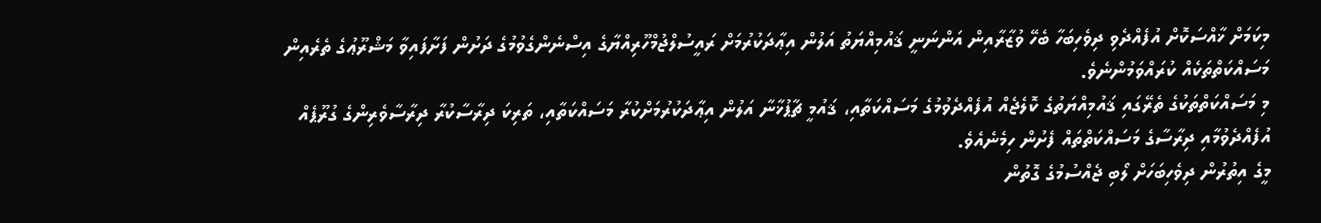މިކަމަށް ޚާއްސަކޮށް އުފެއްދެވި ދިވެހިބަހާ ބެހޭ ވުޒާރާއިން އަންނަނީ ޤައުމިއްޔަތު އަލުން އިޢާދަކުރުމަށް ރައީސުލްޖުމްހޫރިއްޔާގެ އިސްނެންގެވުމުގެ ދަށުން ފަށާފައިވާ މަޝްރޫޢުގެ ތެރެއިން މަސައްކަތްތަކެއް ކުރައްވަމުންނެވެ.
މި މަސައްކަތްތަކުގެ ތެރޭގައި ޤައުމިއްޔަތުގެ ކޮލެޖެއް އުފެއްދެވުމުގެ މަސައްކަތާއި، ޤައުމީ ޗާޕުޚާނާ އަލުން އިޢާދަކުރުމަށްކުރާ މަސައްކަތާއި، ތަރިކަ ދިރާސާކުރާ ދިރާސާވެރިންގެ ގުރޫޕެއް އުފެއްދެވުމާއި ދިރާސާގެ މަސައްކަތްތައް ފެށުން ހިމެނެއެވެ.
މީގެ އިތުރުން ދިވެހިބަހަށް ލޯބި ޖެއްސުމުގެ ގޮތުން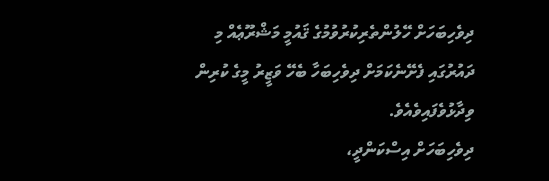ދިވެހިބަހަށް ހޭލުންތެރިކުރުވުމުގެ ޤައުމީ މަޝްރޫޢެއް މި ދައުރުގައި ފެށޭނެކަމަށް ދިވެހިބަހާ ބެހޭ ވަޒީރު މީގެ ކުރިން ވިދާޅުވެފައިވެއެވެ.
ދިވެހިބަހަށް އިސްކަންދީ،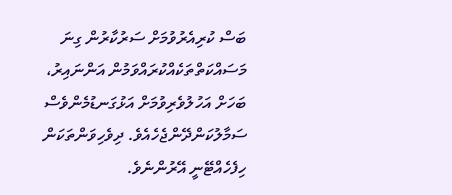ބަސް ކުރިއެރުވުމަށް ސަރުކާރުން ގިނަ މަސައްކަތްތަކެއްކުރައްވަމުން އަންނައިރު، ބަހަށް އަހުލުވެރިވުމަށް އަޅުގަނޑުމެންވެސް ސަމާލުކަންދޭންޖެހެއެވެ. ދިވެހިވަންތަކަން ހިފެހެއްޓޭނީ އޭރުންނެވެ.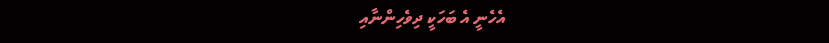އެހެނީ އެ ބަހަކީ ދިވެހިންނާއި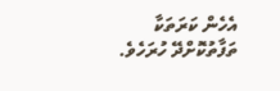އެހެން ކަރަތަކާ ތަފާތުކޮށްދޭ ހުރަހެވެ.